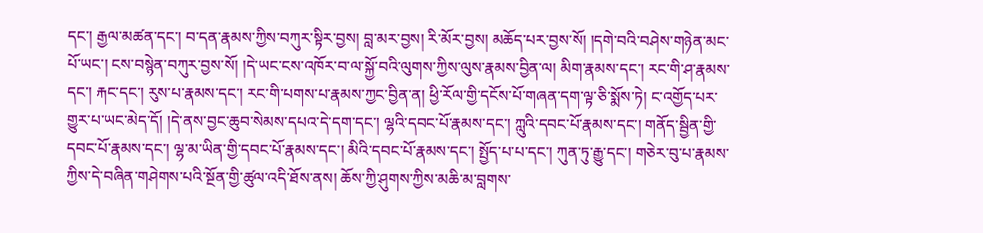དང་། རྒྱལ་མཚན་དང་། བ་དན་རྣམས་ཀྱིས་བཀུར་སྟིར་བྱས། བླ་མར་བྱས། རི་མོར་བྱས། མཆོད་པར་བྱས་སོ། །དགེ་བའི་བཤེས་གཉེན་མང་པོ་ཡང་། ངས་བསྙེན་བཀུར་བྱས་སོ། །དེ་ཡང་ངས་འཁོར་བ་ལ་སྐྱོ་བའི་ལུགས་ཀྱིས་ལུས་རྣམས་བྱིན་ལ། མིག་རྣམས་དང་། རང་གི་ཤ་རྣམས་དང་། རྐང་དང་། རུས་པ་རྣམས་དང་། རང་གི་པགས་པ་རྣམས་ཀྱང་བྱིན་ན། ཕྱི་རོལ་གྱི་དངོས་པོ་གཞན་དག་ལྟ་ཅི་སྨོས་ཏེ། ང་འགྱོད་པར་གྱུར་པ་ཡང་མེད་དོ། །དེ་ནས་བྱང་ཆུབ་སེམས་དཔའ་དེ་དག་དང་། ལྷའི་དབང་པོ་རྣམས་དང་། ཀླུའི་དབང་པོ་རྣམས་དང་། གནོད་སྦྱིན་གྱི་དབང་པོ་རྣམས་དང་། ལྷ་མ་ཡིན་གྱི་དབང་པོ་རྣམས་དང་། མིའི་དབང་པོ་རྣམས་དང་། སྤྱོད་པ་པ་དང་། ཀུན་ཏུ་རྒྱུ་དང་། གཅེར་བུ་པ་རྣམས་ཀྱིས་དེ་བཞིན་གཤེགས་པའི་སྔོན་གྱི་ཚུལ་འདི་ཐོས་ནས། ཆོས་ཀྱི་ཤུགས་ཀྱིས་མཆི་མ་བླགས་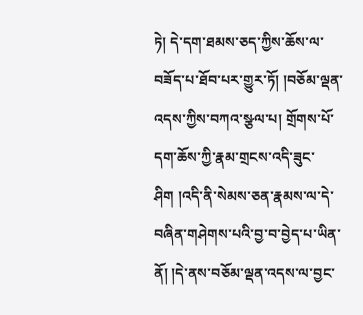ཏེ། དེ་དག་ཐམས་ཅད་ཀྱིས་ཆོས་ལ་བཟོད་པ་ཐོབ་པར་གྱུར་ཏོ། །བཅོམ་ལྡན་འདས་ཀྱིས་བཀའ་སྩལ་པ། གྲོགས་པོ་དག་ཆོས་ཀྱི་རྣམ་གྲངས་འདི་ཟུང་ཤིག །འདི་ནི་སེམས་ཅན་རྣམས་ལ་དེ་བཞིན་གཤེགས་པའི་བྱ་བ་བྱེད་པ་ཡིན་ནོ། །དེ་ནས་བཅོམ་ལྡན་འདས་ལ་བྱང་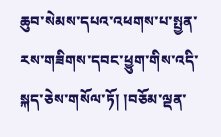ཆུབ་སེམས་དཔའ་འཕགས་པ་སྤྱན་རས་གཟིགས་དབང་ཕྱུག་གིས་འདི་སྐད་ཅེས་གསོལ་ཏོ། །བཅོམ་ལྡན་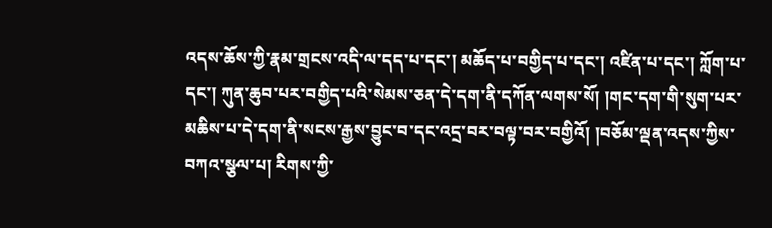འདས་ཆོས་ཀྱི་རྣམ་གྲངས་འདི་ལ་དད་པ་དང་། མཆོད་པ་བགྱིད་པ་དང་། འཛིན་པ་དང་། ཀློག་པ་དང་། ཀུན་ཆུབ་པར་བགྱིད་པའི་སེམས་ཅན་དེ་དག་ནི་དཀོན་ལགས་སོ། །གང་དག་གི་སུག་པར་མཆིས་པ་དེ་དག་ནི་སངས་རྒྱས་བྱུང་བ་དང་འདྲ་བར་བལྟ་བར་བགྱིའོ། །བཅོམ་ལྡན་འདས་ཀྱིས་བཀའ་སྩལ་པ། རིགས་ཀྱི་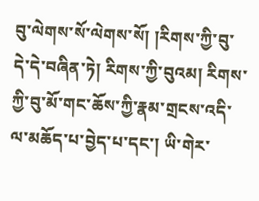བུ་ལེགས་སོ་ལེགས་སོ། །རིགས་ཀྱི་བུ་དེ་དེ་བཞིན་ཏེ། རིགས་ཀྱི་བུའམ། རིགས་ཀྱི་བུ་མོ་གང་ཆོས་ཀྱི་རྣམ་གྲངས་འདི་ལ་མཆོད་པ་བྱེད་པ་དང་། ཡི་གེར་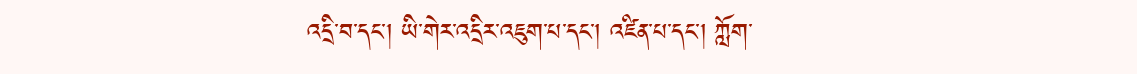འདྲི་བ་དང་། ཡི་གེར་འདྲིར་འཇུག་པ་དང་། འཛིན་པ་དང་། ཀློག་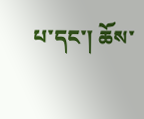པ་དང་། ཆོས་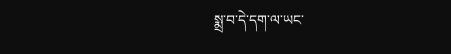སྨྲ་བ་དེ་དག་ལ་ཡང་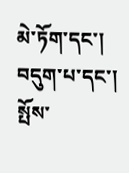མེ་ཏོག་དང་། བདུག་པ་དང་། སྤོས་